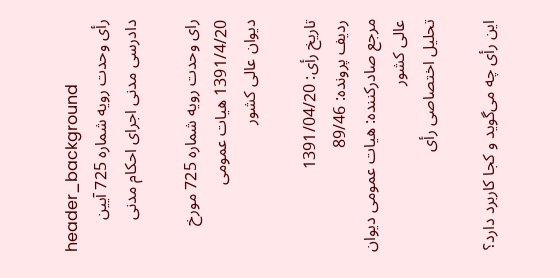header_background
رأی وحدت رویه شماره 725 آیین دادرسی مدنی اجرای احکام مدنی

رای وحدت رویه شماره 725 مورخ 1391/4/20 هیات‌ عمومی دیوان ‌عالی ‌کشور

تاریخ رأی: 1391/04/20
ردیف پرونده: 89/46
مرجع صادرکننده: هیات عمومی دیوان عالی کشور
تحلیل اختصاصی رأی

این رأی چه می‌گوید و کجا کاربرد دارد؟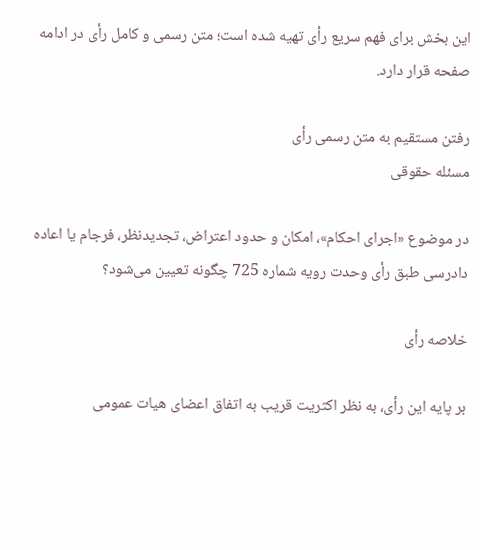این بخش برای فهم سریع رأی تهیه شده است؛ متن رسمی و کامل رأی در ادامه صفحه قرار دارد.

رفتن مستقیم به متن رسمی رأی
مسئله حقوقی

در موضوع «اجرای احکام»، امکان و حدود اعتراض، تجدیدنظر، فرجام یا اعاده دادرسی طبق رأی وحدت رویه شماره 725 چگونه تعیین می‌شود؟

خلاصه رأی

بر پایه این رأی، به نظر اکثریت قریب به اتفاق اعضای هیات عمومی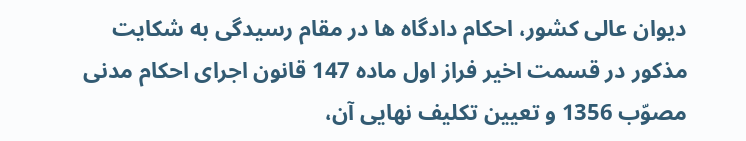دیوان عالی کشور، احکام دادگاه ها در مقام رسیدگی به شکایت مذکور در قسمت اخیر فراز اول ماده 147 قانون اجرای احکام مدنی مصوّب 1356 و تعیین تکلیف نهایی آن،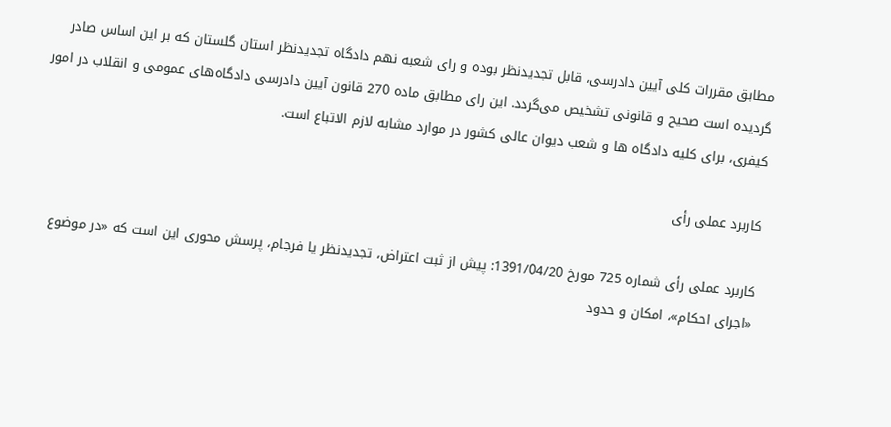مطابق مقررات کلی آیین دادرسی، قابل تجدیدنظر بوده و رای شعبه نهم دادگاه تجدیدنظر استان گلستان که بر این اساس صادر گردیده است صحیح و قانونی تشخیص می‌گردد. این رای مطابق ماده 270 قانون آیین دادرسی دادگاه‌های عمومی و انقلاب در امور کیفری، برای کلیه دادگاه ها و شعب دیوان عالی کشور در موارد مشابه لازم الاتباع است.

کاربرد عملی رأی

کاربرد عملی رأی شماره 725 مورخ 1391/04/20: پیش از ثبت اعتراض، تجدیدنظر یا فرجام، پرسش محوری این است که «در موضوع «اجرای احکام»، امکان و حدود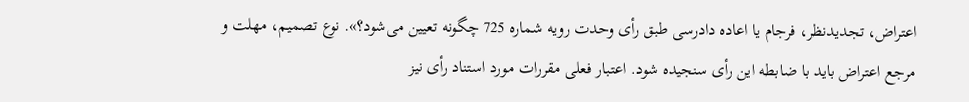اعتراض، تجدیدنظر، فرجام یا اعاده دادرسی طبق رأی وحدت رویه شماره 725 چگونه تعیین می‌شود؟». نوع تصمیم، مهلت و مرجع اعتراض باید با ضابطه این رأی سنجیده شود. اعتبار فعلی مقررات مورد استناد رأی نیز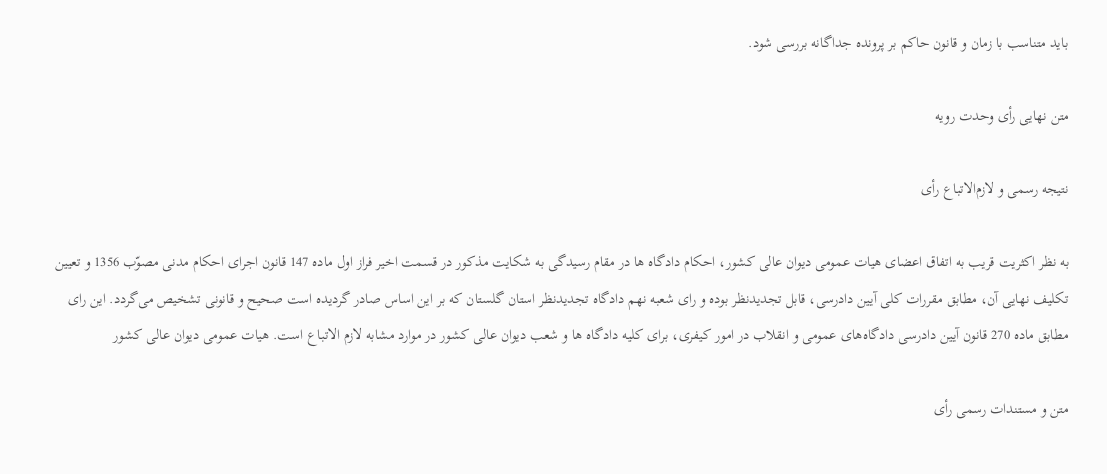باید متناسب با زمان و قانون حاکم بر پرونده جداگانه بررسی شود.

متن نهایی رأی وحدت رویه

نتیجه رسمی و لازم‌الاتباع رأی

به نظر اکثریت قریب به اتفاق اعضای هیات عمومی دیوان عالی کشور، احکام دادگاه ها در مقام رسیدگی به شکایت مذکور در قسمت اخیر فراز اول ماده 147 قانون اجرای احکام مدنی مصوّب 1356 و تعیین تکلیف نهایی آن، مطابق مقررات کلی آیین دادرسی، قابل تجدیدنظر بوده و رای شعبه نهم دادگاه تجدیدنظر استان گلستان که بر این اساس صادر گردیده است صحیح و قانونی تشخیص می‌گردد. این رای مطابق ماده 270 قانون آیین دادرسی دادگاه‌های عمومی و انقلاب در امور کیفری، برای کلیه دادگاه ها و شعب دیوان عالی کشور در موارد مشابه لازم الاتباع است. هیات عمومی دیوان عالی کشور

متن و مستندات رسمی رأی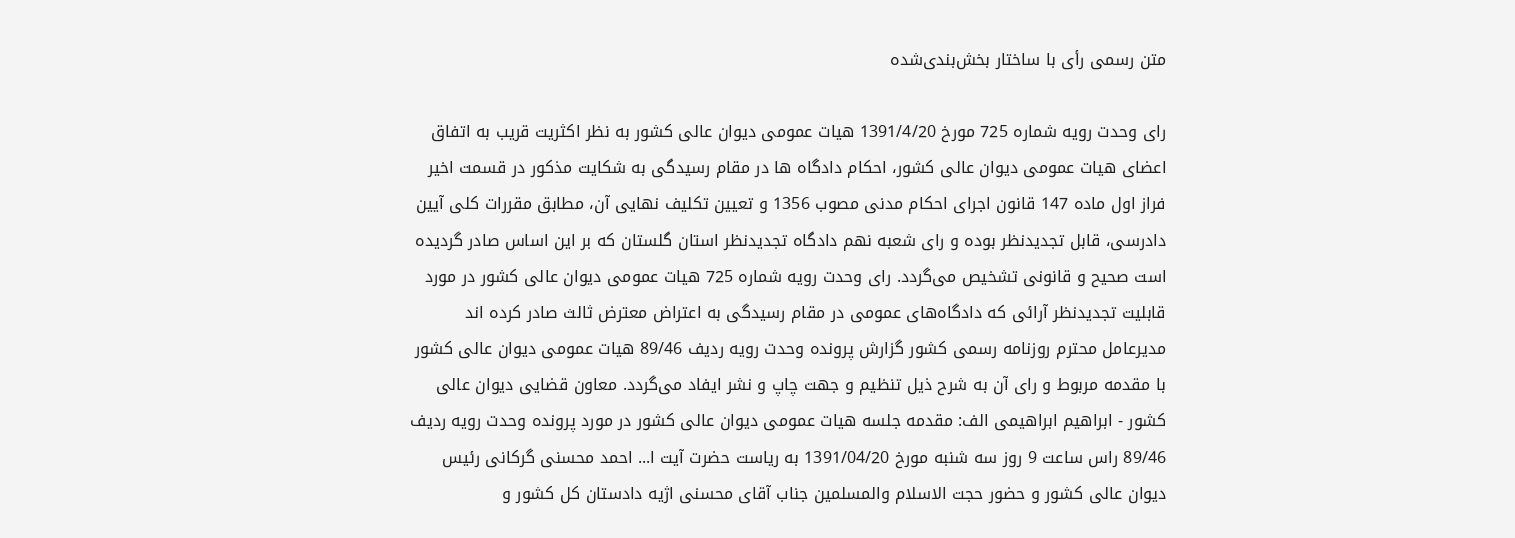متن رسمی رأی با ساختار بخش‌بندی‌شده

رای وحدت رویه شماره 725 مورخ 1391/4/20 هیات‌ عمومی دیوان ‌عالی ‌کشور به نظر اکثریت قریب به اتفاق اعضای هیات عمومی دیوان عالی کشور، احکام دادگاه ها در مقام رسیدگی به شکایت مذکور در قسمت اخیر فراز اول ماده 147 قانون اجرای احکام مدنی مصوب 1356 و تعیین تکلیف نهایی آن، مطابق مقررات کلی آیین دادرسی، قابل تجدیدنظر بوده و رای شعبه نهم دادگاه تجدیدنظر استان گلستان که بر این اساس صادر گردیده است صحیح و قانونی تشخیص می‌گردد. رای وحدت رویه شماره 725 هیات عمومی دیوان عالی کشور در مورد قابلیت تجدیدنظر آرائی که دادگاه‌های عمومی در مقام رسیدگی به اعتراض معترض ثالث صادر کرده اند مدیرعامل محترم روزنامه رسمی کشور گزارش پرونده وحدت رویه ردیف 89/46 هیات عمومی دیوان عالی کشور با مقدمه مربوط و رای آن به شرح ذیل تنظیم و جهت چاپ و نشر ایفاد می‌گردد. معاون قضایی دیوان عالی کشور - ابراهیم ابراهیمی الف: مقدمه جلسه هیات عمومی دیوان عالی کشور در مورد پرونده وحدت رویه ردیف 89/46 راس ساعت 9 روز سه شنبه مورخ 1391/04/20 به ریاست حضرت آیت ا... احمد محسنی گرکانی رئیس دیوان عالی کشور و حضور حجت الاسلام والمسلمین جناب آقای محسنی اژیه دادستان کل کشور و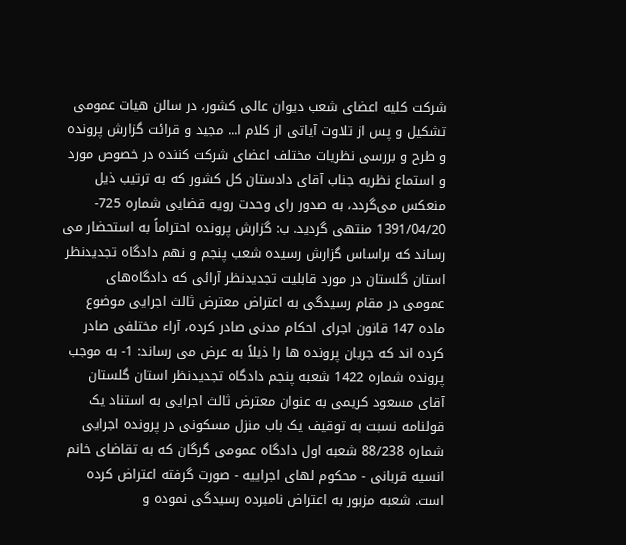شرکت کلیه اعضای شعب دیوان عالی کشور، در سالن هیات عمومی تشکیل و پس از تلاوت آیاتی از کلام ا... مجید و قرائت گزارش پرونده و طرح و بررسی نظریات مختلف اعضای شرکت کننده در خصوص مورد و استماع نظریه جناب آقای دادستان کل کشور که به ترتیب ذیل منعکس می‌گردد، به صدور رای وحدت رویه قضایی شماره 725- 1391/04/20 منتهی گردید. ب: گزارش پرونده احتراماً به استحضار می رساند که براساس گزارش رسیده شعب پنجم و نهم دادگاه تجدیدنظر استان گلستان در مورد قابلیت تجدیدنظر آرائی که دادگاه‌های عمومی در مقام رسیدگی به اعتراض معترض ثالث اجرایی موضوع ماده 147 قانون اجرای احکام مدنی صادر کرده، آراء مختلفی صادر کرده اند که جریان پرونده ها را ذیلاً به عرض می رساند: 1- به موجب پرونده شماره 1422 شعبه پنجم دادگاه تجدیدنظر استان گلستان آقای مسعود کریمی به عنوان معترض ثالث اجرایی به استناد یک قولنامه نسبت به توقیف یک باب منزل مسکونی در پرونده اجرایی شماره 88/238 شعبه اول دادگاه عمومی گرگان که به تقاضای خانم انسیه قربانی - محکوم لهای اجراییه - صورت گرفته اعتراض کرده است. شعبه مزبور به اعتراض نامبرده رسیدگی نموده و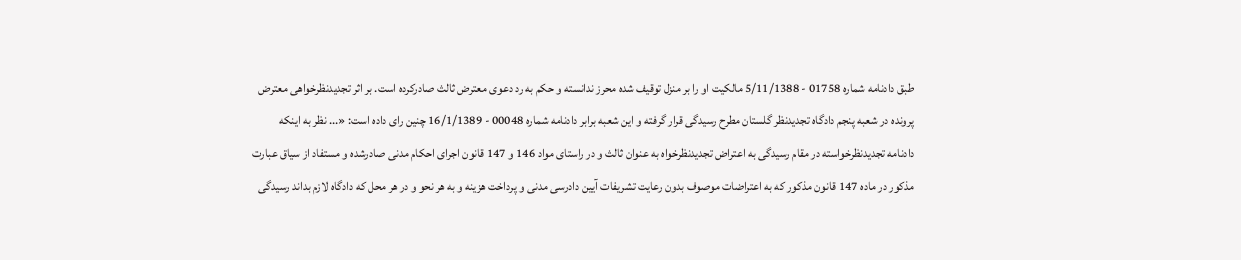طبق دادنامه شماره 01758 - 5/11/1388 مالکیت او را بر منزل توقیف شده محرز ندانسته و حکم به رد دعوی معترض ثالث صادرکرده است. بر اثر تجدیدنظرخواهی معترض پرونده در شعبه پنجم دادگاه تجدیدنظر گلستان مطرح رسیدگی قرار گرفته و این شعبه برابر دادنامه شماره 00048 - 16/1/1389 چنین رای داده است: «... نظر به اینکه دادنامه تجدیدنظرخواسته در مقام رسیدگی به اعتراض تجدیدنظرخواه به عنوان ثالث و در راستای مواد 146 و 147 قانون اجرای احکام مدنی صادرشده و مستفاد از سیاق عبارت مذکور در ماده 147 قانون مذکور که به اعتراضات موصوف بدون رعایت تشریفات آیین دادرسی مدنی و پرداخت هزینه و به هر نحو و در هر محل که دادگاه لازم بداند رسیدگی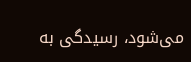می‌شود، رسیدگی به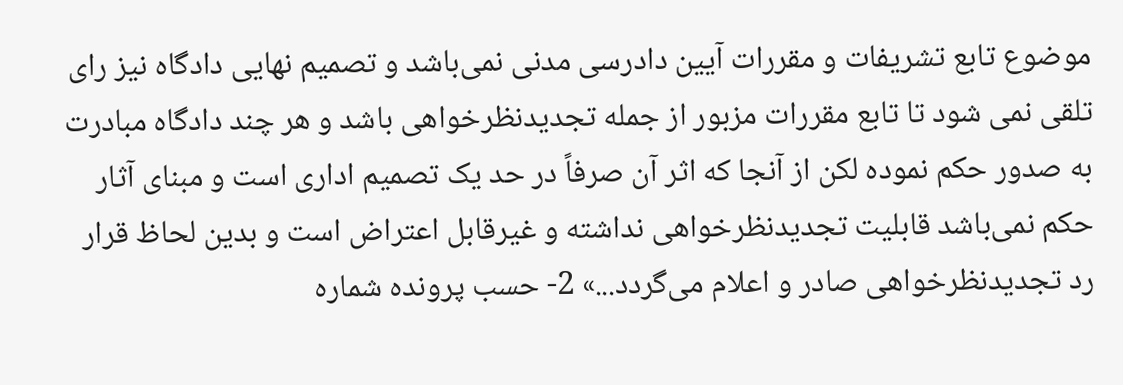موضوع تابع تشریفات و مقررات آیین دادرسی مدنی نمی‌باشد و تصمیم نهایی دادگاه نیز رای تلقی نمی شود تا تابع مقررات مزبور از جمله تجدیدنظرخواهی باشد و هر چند دادگاه مبادرت به صدور حکم نموده لکن از آنجا که اثر آن صرفاً در حد یک تصمیم اداری است و مبنای آثار حکم نمی‌باشد قابلیت تجدیدنظرخواهی نداشته و غیرقابل اعتراض است و بدین لحاظ قرار رد تجدیدنظرخواهی صادر و اعلام می‌گردد...» 2- حسب پرونده شماره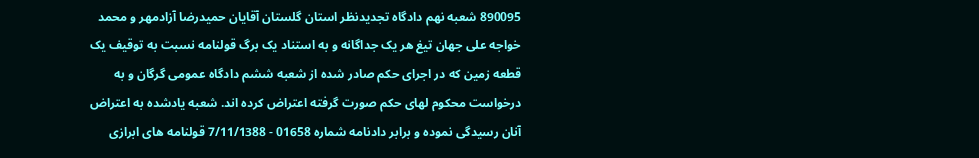890095 شعبه نهم دادگاه تجدیدنظر استان گلستان آقایان حمیدرضا آزادمهر و محمد خواجه علی جهان تیغ هر یک جداگانه و به استناد یک برگ قولنامه نسبت به توقیف یک قطعه زمین که در اجرای حکم صادر شده از شعبه ششم دادگاه عمومی گرگان و به درخواست محکوم لهای حکم صورت گرفته اعتراض کرده اند. شعبه یادشده به اعتراض آنان رسیدگی نموده و برابر دادنامه شماره 01658 - 7/11/1388 قولنامه های ابرازی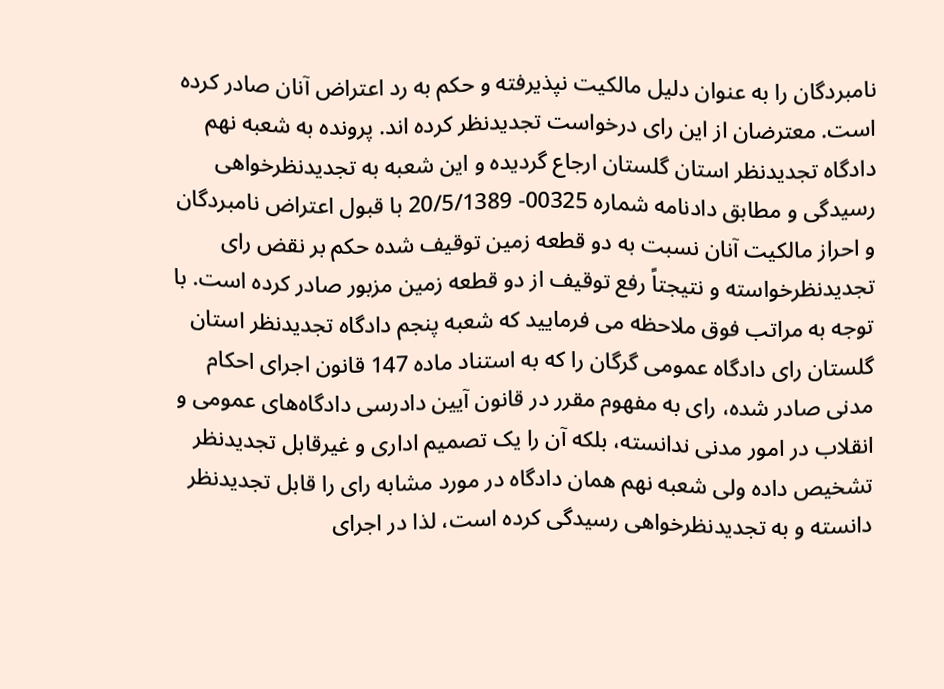نامبردگان را به عنوان دلیل مالکیت نپذیرفته و حکم به رد اعتراض آنان صادر کرده است. معترضان از این رای درخواست تجدیدنظر کرده اند. پرونده به شعبه نهم دادگاه تجدیدنظر استان گلستان ارجاع گردیده و این شعبه به تجدیدنظرخواهی رسیدگی و مطابق دادنامه شماره 00325- 20/5/1389 با قبول اعتراض نامبردگان و احراز مالکیت آنان نسبت به دو قطعه زمین توقیف شده حکم بر نقض رای تجدیدنظرخواسته و نتیجتاً رفع توقیف از دو قطعه زمین مزبور صادر کرده است. با توجه به مراتب فوق ملاحظه می فرمایید که شعبه پنجم دادگاه تجدیدنظر استان گلستان رای دادگاه عمومی گرگان را که به استناد ماده 147 قانون اجرای احکام مدنی صادر شده، رای به مفهوم مقرر در قانون آیین دادرسی دادگاه‌های عمومی و انقلاب در امور مدنی ندانسته، بلکه آن را یک تصمیم اداری و غیرقابل تجدیدنظر تشخیص داده ولی شعبه نهم همان دادگاه در مورد مشابه رای را قابل تجدیدنظر دانسته و به تجدیدنظرخواهی رسیدگی کرده است، لذا در اجرای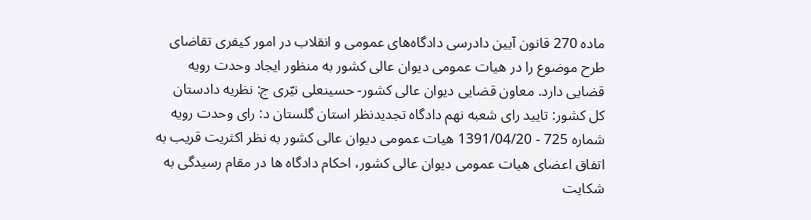ماده 270 قانون آیین دادرسی دادگاه‌های عمومی و انقلاب در امور کیفری تقاضای طرح موضوع را در هیات عمومی دیوان عالی کشور به منظور ایجاد وحدت رویه قضایی دارد. معاون قضایی دیوان عالی کشور- حسینعلی نیّری ج: نظریه دادستان کل کشور: تایید رای شعبه نهم دادگاه تجدیدنظر استان گلستان د: رای وحدت رویه شماره 725 - 1391/04/20 هیات عمومی دیوان عالی کشور به نظر اکثریت قریب به اتفاق اعضای هیات عمومی دیوان عالی کشور، احکام دادگاه ها در مقام رسیدگی به شکایت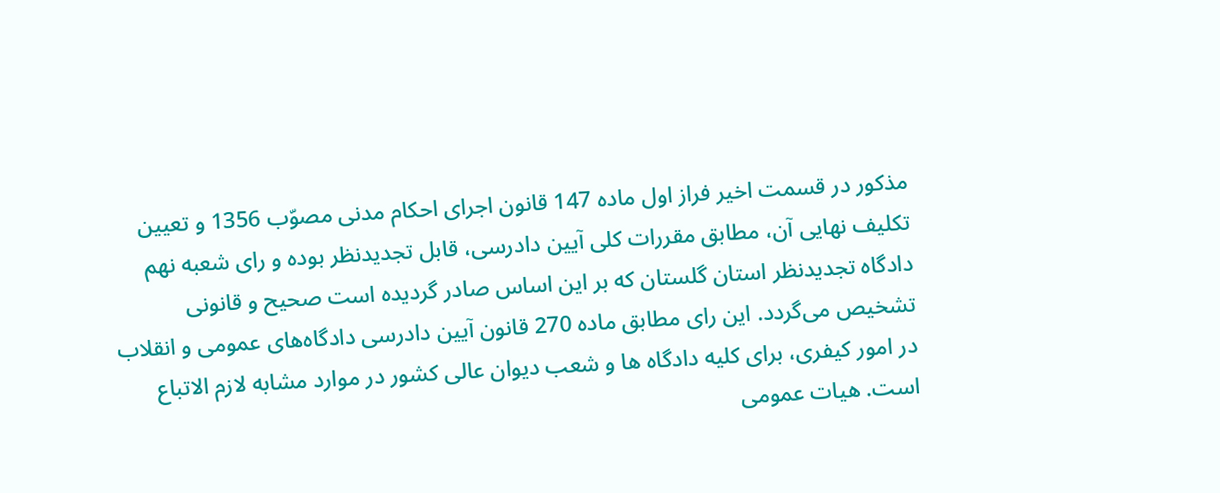مذکور در قسمت اخیر فراز اول ماده 147 قانون اجرای احکام مدنی مصوّب 1356 و تعیین تکلیف نهایی آن، مطابق مقررات کلی آیین دادرسی، قابل تجدیدنظر بوده و رای شعبه نهم دادگاه تجدیدنظر استان گلستان که بر این اساس صادر گردیده است صحیح و قانونی تشخیص می‌گردد. این رای مطابق ماده 270 قانون آیین دادرسی دادگاه‌های عمومی و انقلاب در امور کیفری، برای کلیه دادگاه ها و شعب دیوان عالی کشور در موارد مشابه لازم الاتباع است. هیات عمومی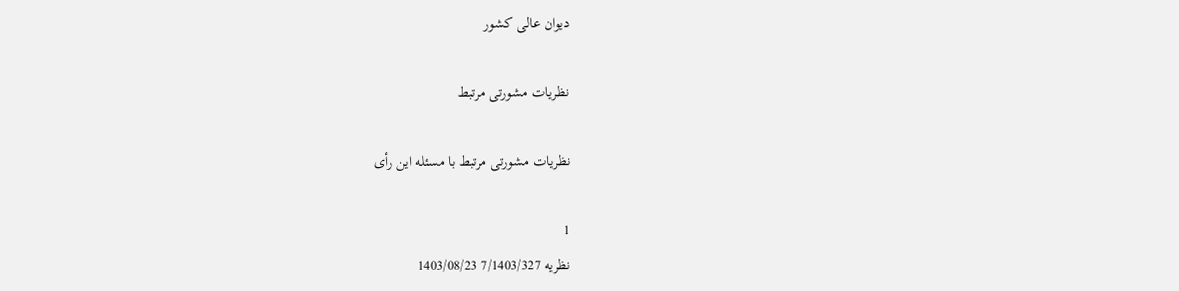دیوان عالی کشور

نظریات مشورتی مرتبط

نظریات مشورتی مرتبط با مسئله این رأی

1
نظریه 7/1403/327 1403/08/23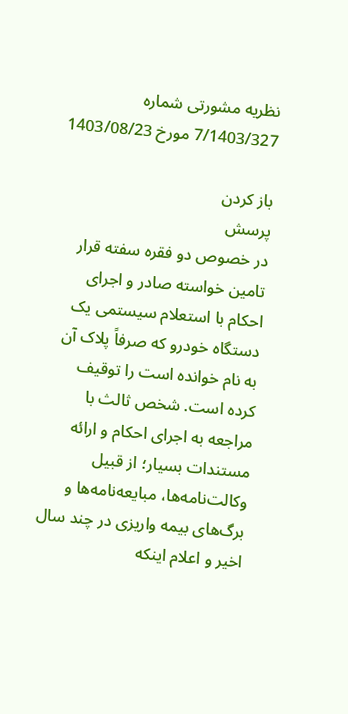نظریه مشورتی شماره 7/1403/327 مورخ 1403/08/23

باز کردن
پرسش
در خصوص دو فقره سفته قرار تامین خواسته صادر و اجرای احکام با استعلام سیستمی یک دستگاه خودرو که صرفاً پلاک آن به نام خوانده است را توقیف کرده است. شخص ثالث با مراجعه به اجرای احکام و ارائه مستندات بسیار؛ از قبیل وکالت‌نامه‌ها، مبایعه‌نامه‌ها و برگ‌های بیمه واریزی در چند سال اخیر و اعلام اینکه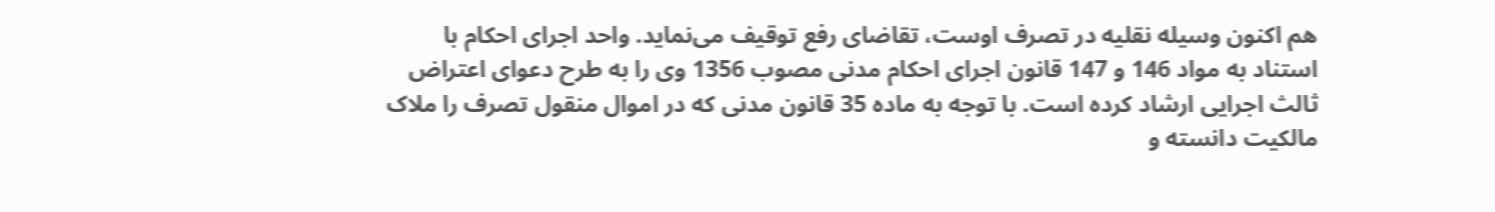هم اکنون وسیله نقلیه در تصرف اوست، تقاضای رفع توقیف می‌نماید. واحد اجرای احکام با استناد به مواد 146 و 147 قانون اجرای احکام مدنی مصوب 1356 وی را به طرح دعوای اعتراض ثالث اجرایی ارشاد کرده است. با توجه به ماده 35 قانون مدنی که در اموال منقول تصرف را ملاک مالکیت دانسته و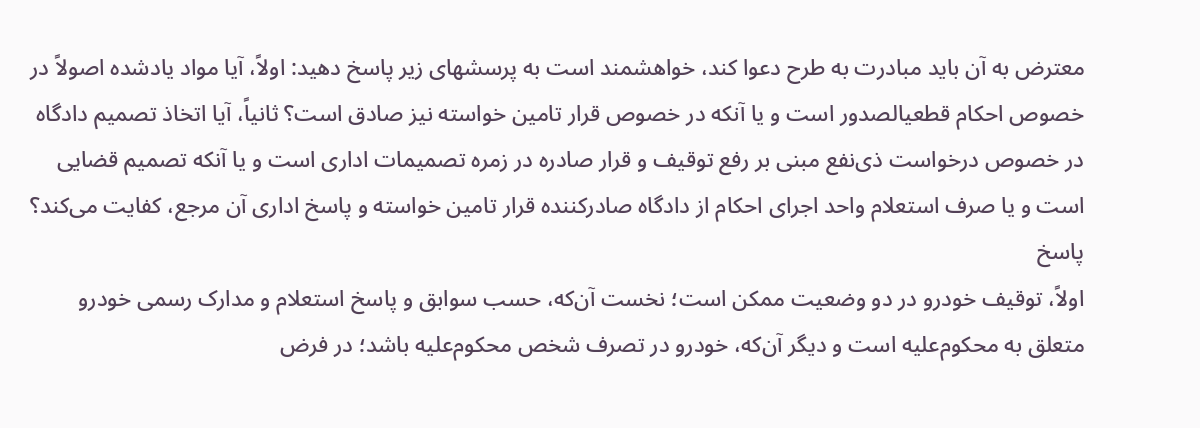معترض به آن باید مبادرت به طرح دعوا کند، خواهشمند است به پرسشهای زیر پاسخ دهید: اولاً، آیا مواد یادشده اصولاً در خصوص احکام قطعیالصدور است و یا آنکه در خصوص قرار تامین خواسته نیز صادق است؟ ثانیاً، آیا اتخاذ تصمیم دادگاه در خصوص درخواست ذی‌نفع مبنی بر رفع توقیف و قرار صادره در زمره تصمیمات اداری است و یا آنکه تصمیم قضایی است و یا صرف استعلام واحد اجرای احکام از دادگاه صادرکننده قرار تامین خواسته و پاسخ اداری آن مرجع، کفایت می‌کند؟
پاسخ
اولاً، توقیف خودرو در دو وضعیت ممکن است؛ نخست آن‌که، حسب سوابق و پاسخ استعلام و مدارک رسمی خودرو متعلق به محکوم‌علیه است و دیگر آن‌که، خودرو در تصرف شخص محکوم‌علیه باشد؛ در فرض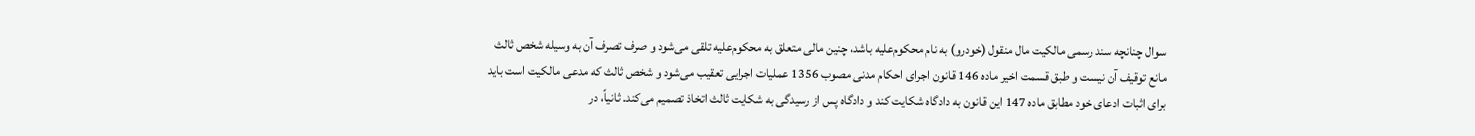سوال چنانچه سند رسمی مالکیت مال منقول (خودرو) به نام محکوم‌علیه باشد، چنین مالی متعلق به محکوم‌علیه تلقی می‌شود و صرف تصرف آن به وسیله شخص ثالث مانع توقیف آن نیست و طبق قسمت اخیر ماده 146 قانون اجرای احکام مدنی مصوب 1356 عملیات اجرایی تعقیب می‌شود و شخص ثالث که مدعی مالکیت است باید برای اثبات ادعای خود مطابق ماده 147 این قانون به دادگاه شکایت کند و دادگاه پس از رسیدگی به شکایت ثالث اتخاذ تصمیم می‌کند. ثانیاً، در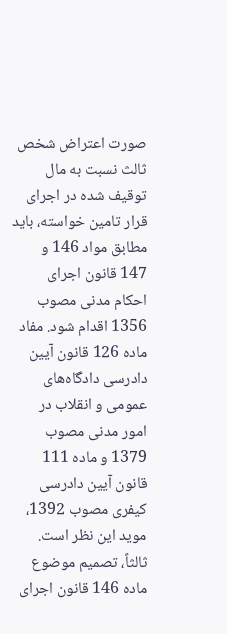صورت اعتراض شخص ثالث نسبت به مال توقیف شده در اجرای قرار تامین خواسته، باید مطابق مواد 146 و 147 قانون اجرای احکام مدنی مصوب 1356 اقدام شود. مفاد ماده 126 قانون آیین دادرسی دادگاه‌های عمومی و انقلاب در امور مدنی مصوب 1379 و ماده 111 قانون آیین دادرسی کیفری مصوب 1392، موید این نظر است. ثالثاً، تصمیم موضوع ماده 146 قانون اجرای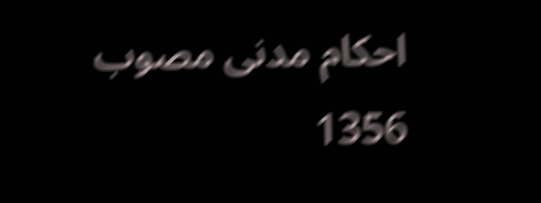احکام مدنی مصوب 1356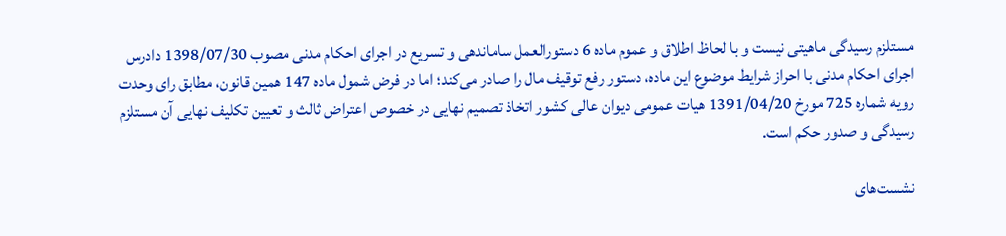مستلزم رسیدگی ماهیتی نیست و با لحاظ اطلاق و عموم ماده 6 دستورالعمل ساماندهی و تسریع در اجرای احکام مدنی مصوب 1398/07/30 دادرس اجرای احکام مدنی با احراز شرایط موضوع این ماده، دستور رفع توقیف مال را صادر می‌کند؛ اما در فرض شمول ماده 147 همین قانون، مطابق رای وحدت رویه شماره 725 مورخ 1391/04/20 هیات عمومی دیوان عالی کشور اتخاذ تصمیم نهایی در خصوص اعتراض ثالث و تعیین تکلیف نهایی آن مستلزم رسیدگی و صدور حکم است.

نشست‌های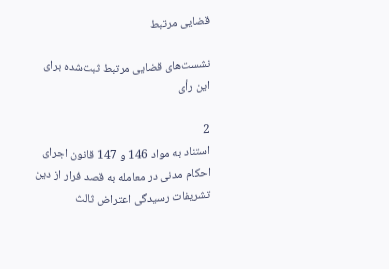قضایی مرتبط

نشست‌های قضایی مرتبط ثبت‌شده برای این رأی

2
استناد به مواد 146 و 147 قانون اجرای احکام مدنی در معامله به قصد فرار از دین
تشریفات رسیدگی اعتراض ثالث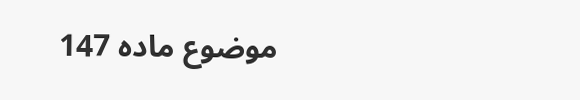موضوع ماده 147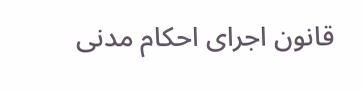قانون اجرای احکام مدنی